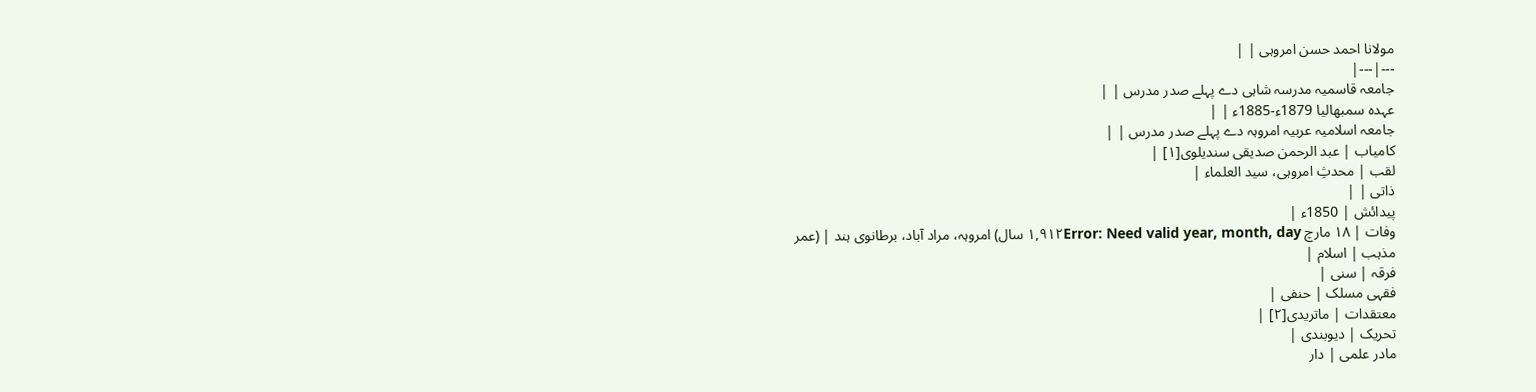مولانا احمد حسن امروہی | |
---|---|
جامعہ قاسمیہ مدرسہ شاہی دے پہلے صدر مدرس | |
عہدہ سمبھالیا 1879ء-1885ء | |
جامعہ اسلامیہ عربیہ امروہہ دے پہلے صدر مدرس | |
کامیاب | عبد الرحمن صدیقی سندیلوی[۱] |
لقب | محدثِ امروہی، سید العلماء |
ذاتی | |
پیدائش | 1850ء |
وفات | ۱۸ مارچ ۱,۹۱۲Error: Need valid year, month, day سال) امروہہ، مراد آباد، برطانوی ہند | (عمر
مذہب | اسلام |
فرقہ | سنی |
فقہی مسلک | حنفی |
معتقدات | ماتریدی[۲] |
تحریک | دیوبندی |
مادر علمی | دار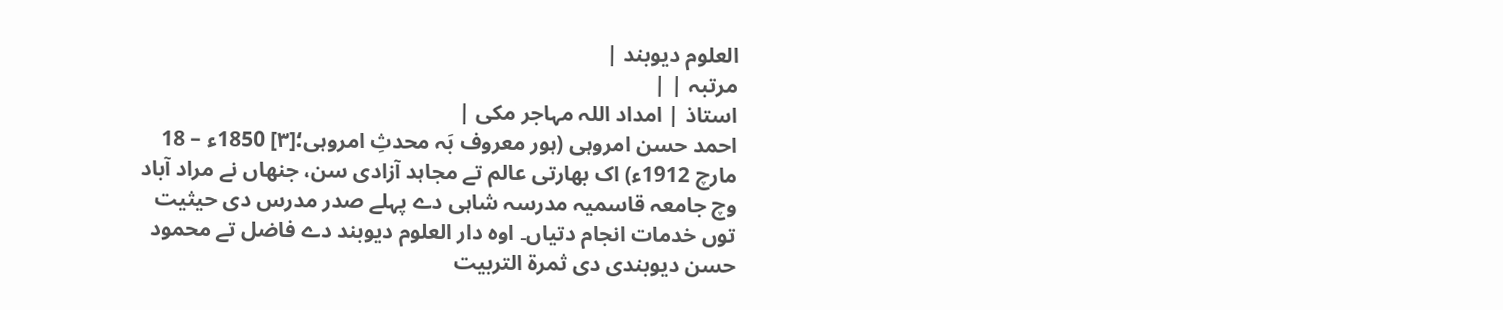العلوم دیوبند |
مرتبہ | |
استاذ | امداد اللہ مہاجر مکی |
احمد حسن امروہی (ہور معروف بَہ محدثِ امروہی؛[۳] 1850ء – 18 مارچ 1912ء) اک بھارتی عالم تے مجاہد آزادی سن، جنھاں نے مراد آباد وچ جامعہ قاسمیہ مدرسہ شاہی دے پہلے صدر مدرس دی حیثیت توں خدمات انجام دتیاں۔ اوہ دار العلوم دیوبند دے فاضل تے محمود حسن دیوبندی دی ثمرۃ التربیت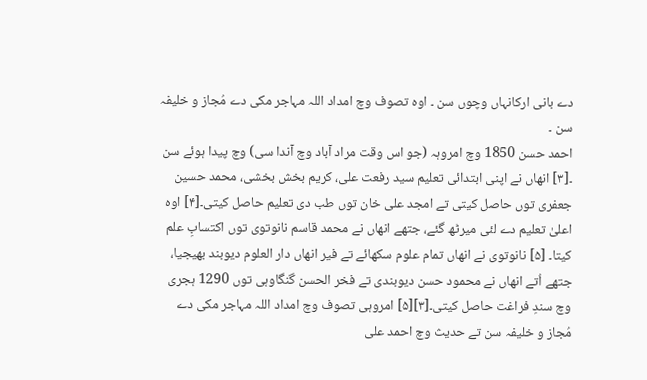دے بانی ارکانہاں وچوں سن ۔ اوہ تصوف وچ امداد اللہ مہاجر مکی دے مُجاز و خلیفہ سن ۔
احمد حسن 1850 وچ امروہہ (جو اس وقت مراد آباد وچ آندا سی) وچ پیدا ہوئے سن ۔[۳] انھاں نے اپنی ابتدائی تعلیم سید رفعت علی، کریم بخش بخشی، محمد حسین جعفری توں حاصل کيتی تے امجد علی خان توں طب دی تعلیم حاصل کيتی۔[۴] اوہ اعلیٰ تعلیم دے لئی میرٹھ گئے، جتھے انھاں نے محمد قاسم نانوتوی توں اکتسابِ علم کيتا۔ [۵] نانوتوی نے انھاں تمام علوم سکھائے تے فیر انھاں دار العلوم دیوبند بھیجیا، جتھے اُتے انھاں نے محمود حسن دیوبندی تے فخر الحسن گنگاوہی توں 1290 ہجری وچ سندِ فراغت حاصل کيتی۔[۳][۵] امروہی تصوف وچ امداد اللہ مہاجر مکی دے مُجاز و خلیفہ سن تے حدیث وچ احمد علی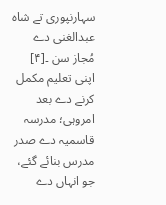سہارنپوری تے شاہ عبدالغنی دے مُجاز سن ۔[۴]
اپنی تعلیم مکمل کرنے دے بعد امروہی؛ مدرسہ قاسمیہ دے صدر مدرس بنائے گئے، جو انہاں دے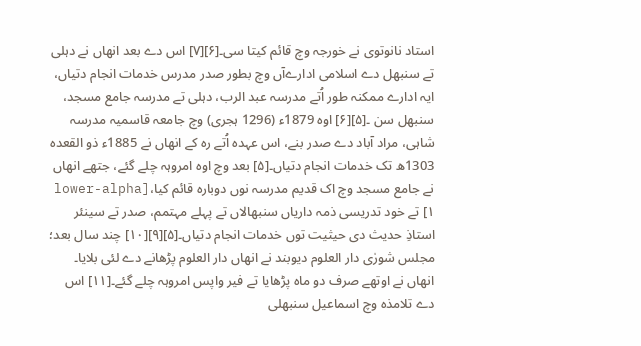استاد نانوتوی نے خورجہ وچ قائم کيتا سی۔[۶][۷] اس دے بعد انھاں نے دہلی تے سنبھل دے اسلامی ادارےآں وچ بطور صدر مدرس خدمات انجام دتیاں، ایہ ادارے ممکنہ طور اُتے مدرسہ عبد الرب، دہلی تے مدرسہ جامع مسجد، سنبھل سن ۔[۵][۶] اوہ 1879ء (1296 ہجری) وچ جامعہ قاسمیہ مدرسہ شاہی، مراد آباد دے صدر بنے، اس عہدہ اُتے رہ کے انھاں نے 1885ء ذو القعدہ 1303ھ تک خدمات انجام دتیاں۔[۵] بعد وچ اوہ امروہہ چلے گئے، جتھے انھاں نے جامع مسجد وچ اک قدیم مدرسہ نوں دوبارہ قائم کیا،[lower-alpha ۱] تے خود تدریسی ذمہ داریاں سنبھالاں تے پہلے مہتمم، صدر تے سینئر استاذِ حدیث دی حیثیت توں خدمات انجام دتیاں۔[۵][۹][۱۰] چند سال بعد؛ مجلس شورٰی دار العلوم دیوبند نے انھاں دار العلوم پڑھانے دے لئی بلايا۔ انھاں نے اوتھے صرف دو ماہ پڑھایا تے فیر واپس امروہہ چلے گئے۔[۱۱] اس دے تلامذہ وچ اسماعیل سنبھلی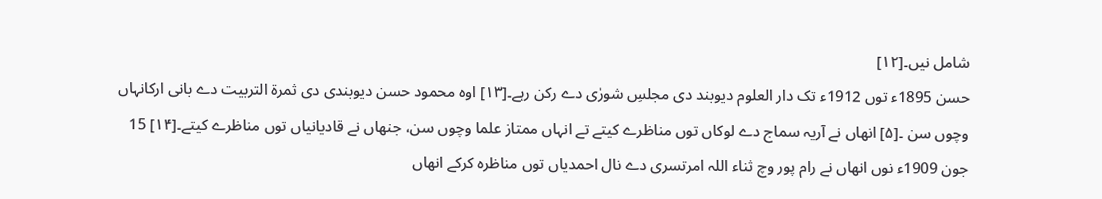شامل نيں۔[۱۲]
حسن 1895ء توں 1912ء تک دار العلوم دیوبند دی مجلسِ شورٰی دے رکن رہے۔[۱۳] اوہ محمود حسن دیوبندی دی ثمرۃ التربیت دے بانی ارکانہاں وچوں سن ۔[۵] انھاں نے آریہ سماج دے لوکاں توں مناظرے کیتے تے انہاں ممتاز علما وچوں سن، جنھاں نے قادیانیاں توں مناظرے کیتے۔[۱۴] 15 جون 1909ء نوں انھاں نے رام پور وچ ثناء اللہ امرتسری دے نال احمدیاں توں مناظرہ کرکے انھاں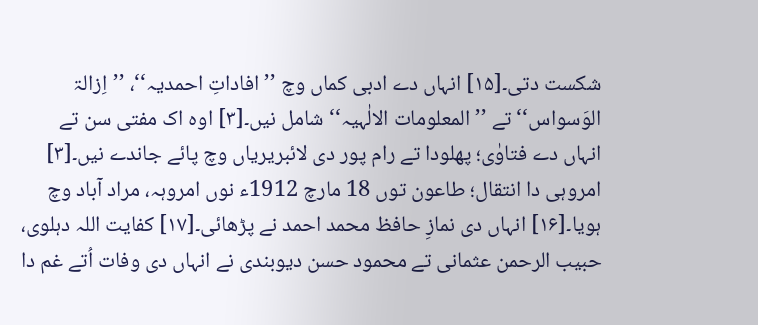شکست دتی۔[۱۵] انہاں دے ادبی کماں وچ ’’افاداتِ احمدیہ‘‘، ’’اِزالۃ الوَسواس‘‘ تے ’’المعلومات الالٰہیہ‘‘ شامل نيں۔[۳] اوہ اک مفتی سن تے انہاں دے فتاوٰی؛ پھلودا تے رام پور دی لائبریریاں وچ پائے جاندے نيں۔[۳]
امروہی دا انتقال؛ طاعون توں 18 مارچ 1912ء نوں امروہہ، مراد آباد وچ ہويا۔[۱۶] انہاں دی نمازِ حافظ محمد احمد نے پڑھائی۔[۱۷] کفایت اللہ دہلوی، حبیب الرحمن عثمانی تے محمود حسن دیوبندی نے انہاں دی وفات اُتے غم دا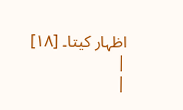اظہار کيتا۔ [۱۸]
|
|